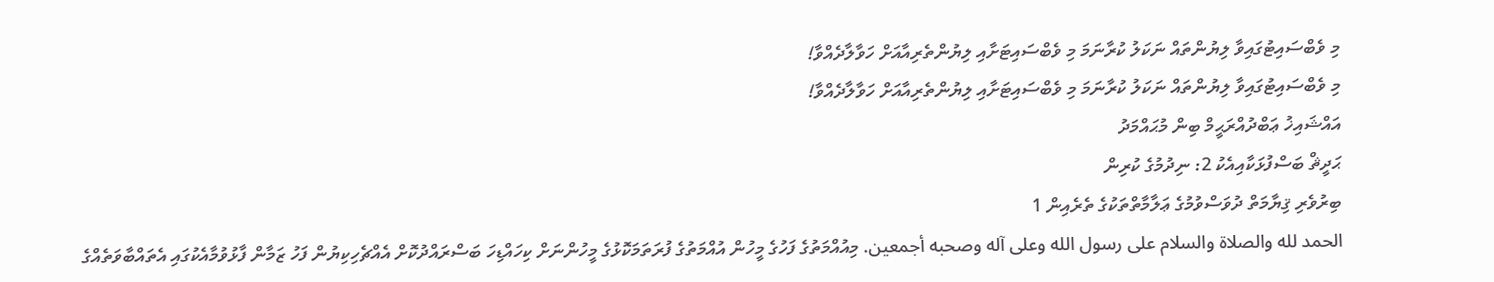މި ވެބްސައިޓުގައިވާ ލިޔުންތައް ނަކަލު ކުރާނަމަ މި ވެބްސައިޓަށާއި ލިޔުންތެރިއާއަށް ހަވާލާދެއްވާ!
މި ވެބްސައިޓުގައިވާ ލިޔުންތައް ނަކަލު ކުރާނަމަ މި ވެބްސައިޓަށާއި ލިޔުންތެރިއާއަށް ހަވާލާދެއްވާ!
އައްޝައިޚު ޢަބްދުއްރަޙީމް ބިން މުޙައްމަދު
ޙަދީޘް ބަސްފުޅަކާއިއެކު 2: ނިދުމުގެ ކުރިން
ބިރުވެރި ޤިޔާމަތް ދުވަސްވުމުގެ ޢަލާމާތްތަކުގެ ތެރެއިން 1
الحمد لله والصلاة والسلام على رسول الله وعلى آله وصحبه أجمعين. މިއުއްމަތުގެ ފަހުގެ މީހުން އުއްމަތުގެ ފުރަތަމަކޮޅުގެ މީހުންނަށް ކިހައްޑިހަ ބަސްރައްދުކޮށް އެއްޗެހިކިޔުން ފަހު ޒަމާން ފާޅުވުމާއެކުގައި އެތައްބާވަތެއްގެ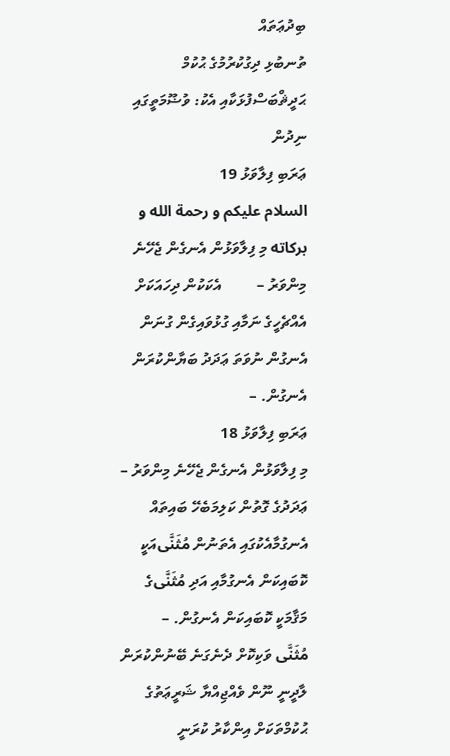ބިދުޢަތައް
ތުނބުޅި ދިގުކުރުމުގެ ޙުކުމް
ޙަދީޘްބަސްފުޅަކާއި އެކު: ވުޟޫމަތީގައި ނިދުން
ޢަރަބި ފިލާވަޅު 19
السلام عليكم و رحمة الله و بركاته މި ފިލާވަޅުން އެނގެން ޖެހޭނެ މިންވަރު –         އެކަކުން ދިހައަކަށް އެއްޗެހީގެ ނަމާއި ގުޅުވައިގެން ގުނަން އެނގުން ނުވަތަ ޢަދަދު ބަޔާންކުރަން އެނގުން. –
ޢަރަބި ފިލާވަޅު 18
މި ފިލާވަޅުން އެނގެން ޖެހޭނެ މިންވަރު –         ޢަދަދުގެ ގޮތުން ކަލިމަބެހޭ ބައިތައް އެނގުމާއެކުގައި އެތަނުން مُثَنَّىއަކީ ކޮބައިކަން އެނގުމާއި އަދި مُثَنَّىގެ މަޤާމަކީ ކޮބައިކަން އެނގުން. –         مُثَنَّى ވަކިކޮށް ދެނެގަނެ ބޭނުންކުރަން
ލާދީނީ ނޫން ވެއްޖިއްޔާ ޝަރީޢަތުގެ ޙުކުމްތަކަށް އިންކާރު ކުރަނީ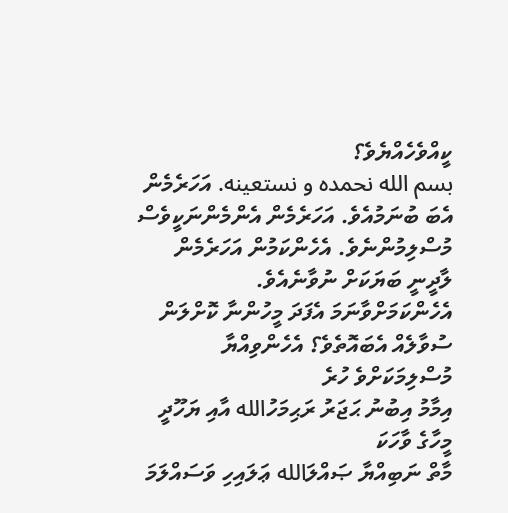ކީއްވެހެއްޔެވެ؟
بسم الله نحمده و نستعينه. އަހަރެމެން އެބަ ބުނަމުއެވެ. އަހަރެމެން އެންމެންނަކީވެސް މުސްލިމުންނެވެ. އެހެންކަމުން އަހަރެމެން ލާދީނީ ބަޔަކަށް ނުވާނެއެވެ. އެހެންކަމަށްވާނަމަ އެފަދަ މީހުންނާ ކޮށްލަން ސުވާލެއް އެބައޮތެވެ؟ އެހެންވިއްޔާ މުސްލިމަކަށްވެ ހުރެ
އިމާމު އިބުނު ޙަޖަރު ރަޙިމަހުالله އާއި ޔަހޫދީ މީހާގެ ވާހަކަ
މާތް ނަބިއްޔާ ޞައްލަالله ޢަލައިހި ވަސައްލަމަ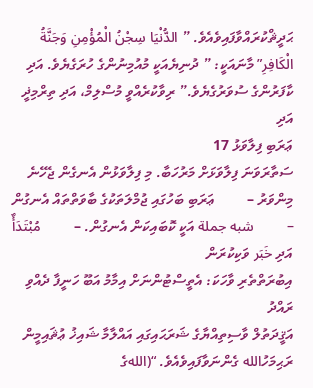ޙަދީޘްކުރައްވާފައިވެއެވެ. ” الدُّنْيَا سِجْنُ الْمُؤْمِنِ وَجَنَّةُ الْكَافِرِ” މާނައަކީ: ” ދުނިޔެއަކީ މުއުމިނުންގެ ހުރަގެޔެވެ. އަދި ކާފަރުންގެ ސުވަރުގެޔެވެ.” ރިވާކުރެއްވީ މުސްލިމް، އަދި ތިރްމިޛީ އަދި
ޢަރަބި ފިލާވަޅު 17
ސަތާރަވަނަ ފިލާވަޅަށް މަރުހަބާ. މި ފިލާވަޅުން އެނގެން ޖެހޭނެ މިންވަރު –         ޢަރަބި ބަހުގައި ޖުމްލަތަކުގެ ބާވަތްތައް އެނގުން –         شبه جملة އަކީ ކޮބައިކަން އެނގުން. –         مُبْتَدَأٌ އަދި خَبَر ވަކިކުރަން
އިބުރަތްތެރި ވާހަކަ: އެތީސްޓުންނަށް އިމާމު އަބޫ ހަނީފާ ދެއްވި ރައްދު
އަޤީދަތުލް ވާސިތިއްޔާގެ ޝަރަޙައިގައި އައްލާމާ ޝައިޚު ޢުޘައިމީން ރަޙިމަހުالله ގެންނަވާފައިވެއެވެ. “(اللهގެ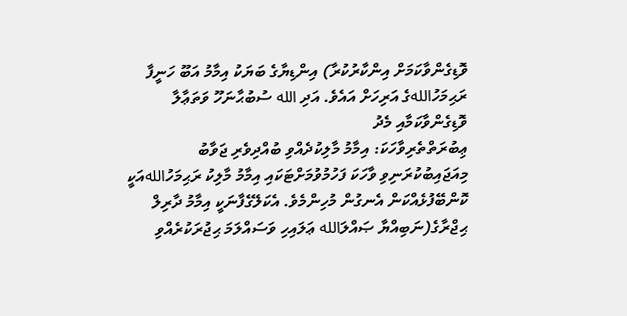ވޮޑިގެންވާކަމަށް އިންކާރުކުރާ) އިންޑިޔާގެ ބަޔަކު އިމާމު އަބޫ ހަނީފާ ރަޙިމަހުاللهގެ އަރިހަށް އައެވެ. އަދި الله ސުބުޙާނަހޫ ވަތަޢާލާ ވޮޑިގެންވާކަމާއި މެދު
ޢިބުރަތްތެރިވާހަކަ: އިމާމު މާލިކުދެއްވި ބުއްދިވެރި ޖަވާބު
މިއަޖައިބުކުރަނިވި ވާހަކަ ފަހުމުވުމަށްޓަކައި އިމާމު މާލިކު ރަޙިމަހުاللهއަކީ ކޮންބޭފުޅެއްކަން އެނގުން މުހިންމެވެ. އެކަލޭގެފާނަކީ އިމާމު ދާރިލް ޙިޖްރާގެ(ނަބިއްޔާ ޞައްލަالله ޢަލައިހި ވަސައްލަމަ ޙިޖުރަކުރެއްވި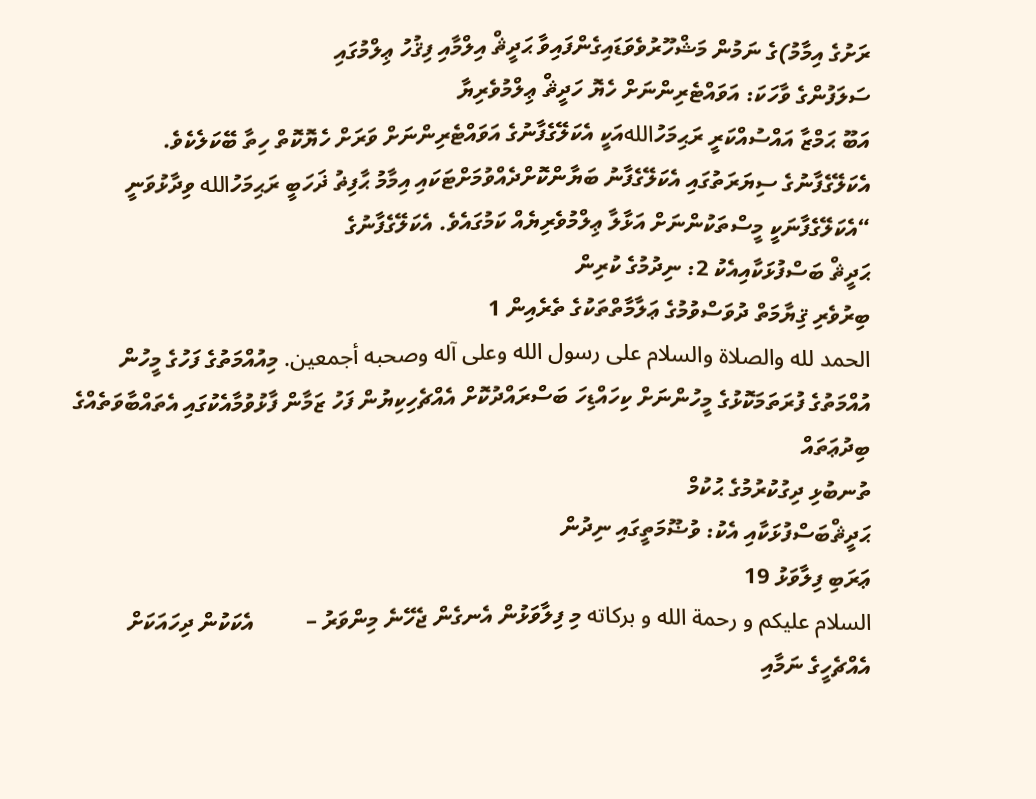ރަށުގެ އިމާމު)ގެ ނަމުން މަޝްހޫރުވެވަޑައިގެންފައިވާ ޙަދީޘް އިލްމާއި ފިޤުހު ޢިލްމުގައި
ސަލަފުންގެ ވާހަކަ: އަވައްޓެރިންނަށް ހެޔޮ ހަދީޘް ޢިލްމުވެރިޔާ
އަބޫ ޙަމްޒާ އައްސުއްކަރީ ރަޙިމަހުاللهއަކީ އެކަލޭގެފާނުގެ އަވައްޓެރިންނަށް ވަރަށް ހެޔޮކޮތް ހިތާ ބޭކަލެކެވެ. އެކަލޭގެފާނުގެ ސިޔަރަތުގައި އެކަލޭގެފާނު ބަޔާންކޮށްދެއްވުމަށްޓަކައި އިމާމު ޙާފިޡު ޛަހަބީ ރަޙިމަހުالله ވިދާޅުވަނީ “އެކަލޭގެފާނަކީ މީސްތަކުންނަށް އަޅާލާ ޢިލްމުވެރިޔެއް ކަމުގައެވެ. އެކަލޭގެފާނުގެ
ޙަދީޘް ބަސްފުޅަކާއިއެކު 2: ނިދުމުގެ ކުރިން
ބިރުވެރި ޤިޔާމަތް ދުވަސްވުމުގެ ޢަލާމާތްތަކުގެ ތެރެއިން 1
الحمد لله والصلاة والسلام على رسول الله وعلى آله وصحبه أجمعين. މިއުއްމަތުގެ ފަހުގެ މީހުން އުއްމަތުގެ ފުރަތަމަކޮޅުގެ މީހުންނަށް ކިހައްޑިހަ ބަސްރައްދުކޮށް އެއްޗެހިކިޔުން ފަހު ޒަމާން ފާޅުވުމާއެކުގައި އެތައްބާވަތެއްގެ ބިދުޢަތައް
ތުނބުޅި ދިގުކުރުމުގެ ޙުކުމް
ޙަދީޘްބަސްފުޅަކާއި އެކު: ވުޟޫމަތީގައި ނިދުން
ޢަރަބި ފިލާވަޅު 19
السلام عليكم و رحمة الله و بركاته މި ފިލާވަޅުން އެނގެން ޖެހޭނެ މިންވަރު –         އެކަކުން ދިހައަކަށް އެއްޗެހީގެ ނަމާއި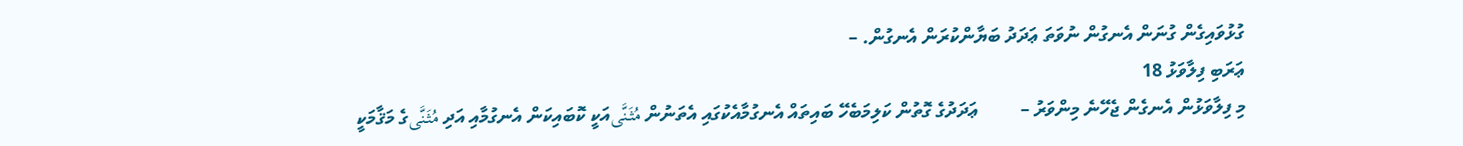ގުޅުވައިގެން ގުނަން އެނގުން ނުވަތަ ޢަދަދު ބަޔާންކުރަން އެނގުން. –
ޢަރަބި ފިލާވަޅު 18
މި ފިލާވަޅުން އެނގެން ޖެހޭނެ މިންވަރު –         ޢަދަދުގެ ގޮތުން ކަލިމަބެހޭ ބައިތައް އެނގުމާއެކުގައި އެތަނުން مُثَنَّىއަކީ ކޮބައިކަން އެނގުމާއި އަދި مُثَنَّىގެ މަޤާމަކީ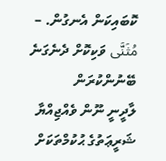ކޮބައިކަން އެނގުން. –         مُثَنَّى ވަކިކޮށް ދެނެގަނެ ބޭނުންކުރަން
ލާދީނީ ނޫން ވެއްޖިއްޔާ ޝަރީޢަތުގެ ޙުކުމްތަކަށް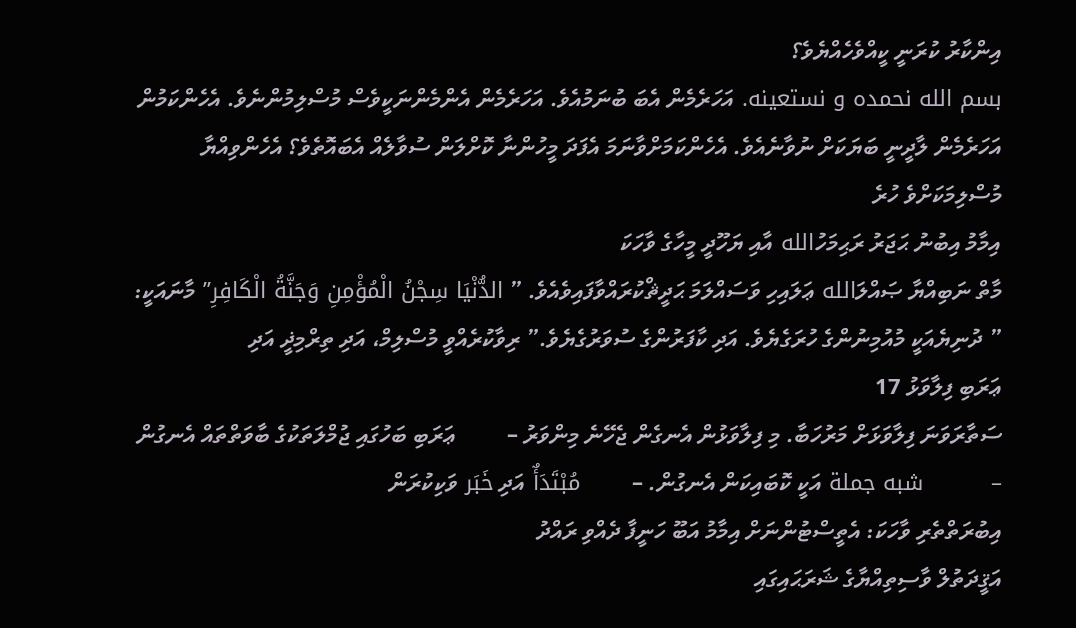އިންކާރު ކުރަނީ ކީއްވެހެއްޔެވެ؟
بسم الله نحمده و نستعينه. އަހަރެމެން އެބަ ބުނަމުއެވެ. އަހަރެމެން އެންމެންނަކީވެސް މުސްލިމުންނެވެ. އެހެންކަމުން އަހަރެމެން ލާދީނީ ބަޔަކަށް ނުވާނެއެވެ. އެހެންކަމަށްވާނަމަ އެފަދަ މީހުންނާ ކޮށްލަން ސުވާލެއް އެބައޮތެވެ؟ އެހެންވިއްޔާ މުސްލިމަކަށްވެ ހުރެ
އިމާމު އިބުނު ޙަޖަރު ރަޙިމަހުالله އާއި ޔަހޫދީ މީހާގެ ވާހަކަ
މާތް ނަބިއްޔާ ޞައްލަالله ޢަލައިހި ވަސައްލަމަ ޙަދީޘްކުރައްވާފައިވެއެވެ. ” الدُّنْيَا سِجْنُ الْمُؤْمِنِ وَجَنَّةُ الْكَافِرِ” މާނައަކީ: ” ދުނިޔެއަކީ މުއުމިނުންގެ ހުރަގެޔެވެ. އަދި ކާފަރުންގެ ސުވަރުގެޔެވެ.” ރިވާކުރެއްވީ މުސްލިމް، އަދި ތިރްމިޛީ އަދި
ޢަރަބި ފިލާވަޅު 17
ސަތާރަވަނަ ފިލާވަޅަށް މަރުހަބާ. މި ފިލާވަޅުން އެނގެން ޖެހޭނެ މިންވަރު –         ޢަރަބި ބަހުގައި ޖުމްލަތަކުގެ ބާވަތްތައް އެނގުން –         شبه جملة އަކީ ކޮބައިކަން އެނގުން. –         مُبْتَدَأٌ އަދި خَبَر ވަކިކުރަން
އިބުރަތްތެރި ވާހަކަ: އެތީސްޓުންނަށް އިމާމު އަބޫ ހަނީފާ ދެއްވި ރައްދު
އަޤީދަތުލް ވާސިތިއްޔާގެ ޝަރަޙައިގައި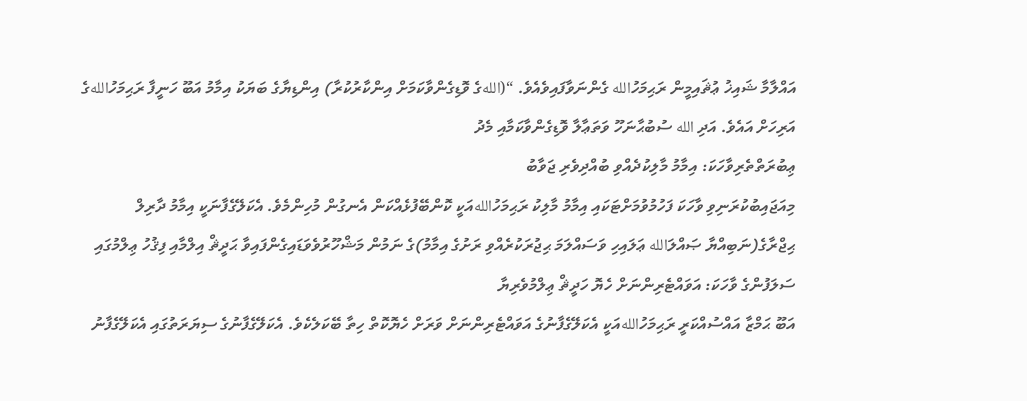އައްލާމާ ޝައިޚު ޢުޘައިމީން ރަޙިމަހުالله ގެންނަވާފައިވެއެވެ. “(اللهގެ ވޮޑިގެންވާކަމަށް އިންކާރުކުރާ) އިންޑިޔާގެ ބަޔަކު އިމާމު އަބޫ ހަނީފާ ރަޙިމަހުاللهގެ އަރިހަށް އައެވެ. އަދި الله ސުބުޙާނަހޫ ވަތަޢާލާ ވޮޑިގެންވާކަމާއި މެދު
ޢިބުރަތްތެރިވާހަކަ: އިމާމު މާލިކުދެއްވި ބުއްދިވެރި ޖަވާބު
މިއަޖައިބުކުރަނިވި ވާހަކަ ފަހުމުވުމަށްޓަކައި އިމާމު މާލިކު ރަޙިމަހުاللهއަކީ ކޮންބޭފުޅެއްކަން އެނގުން މުހިންމެވެ. އެކަލޭގެފާނަކީ އިމާމު ދާރިލް ޙިޖްރާގެ(ނަބިއްޔާ ޞައްލަالله ޢަލައިހި ވަސައްލަމަ ޙިޖުރަކުރެއްވި ރަށުގެ އިމާމު)ގެ ނަމުން މަޝްހޫރުވެވަޑައިގެންފައިވާ ޙަދީޘް އިލްމާއި ފިޤުހު ޢިލްމުގައި
ސަލަފުންގެ ވާހަކަ: އަވައްޓެރިންނަށް ހެޔޮ ހަދީޘް ޢިލްމުވެރިޔާ
އަބޫ ޙަމްޒާ އައްސުއްކަރީ ރަޙިމަހުاللهއަކީ އެކަލޭގެފާނުގެ އަވައްޓެރިންނަށް ވަރަށް ހެޔޮކޮތް ހިތާ ބޭކަލެކެވެ. އެކަލޭގެފާނުގެ ސިޔަރަތުގައި އެކަލޭގެފާނު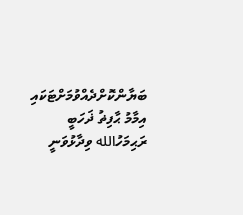ބަޔާންކޮށްދެއްވުމަށްޓަކައި އިމާމު ޙާފިޡު ޛަހަބީ ރަޙިމަހުالله ވިދާޅުވަނީ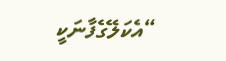“އެކަލޭގެފާނަކީ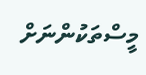މީސްތަކުންނަށް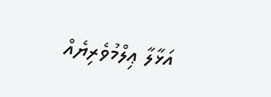އަޅާލާ ޢިލްމުވެރިޔެއް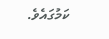ކަމުގައެވެ.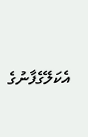އެކަލޭގެފާނުގެ